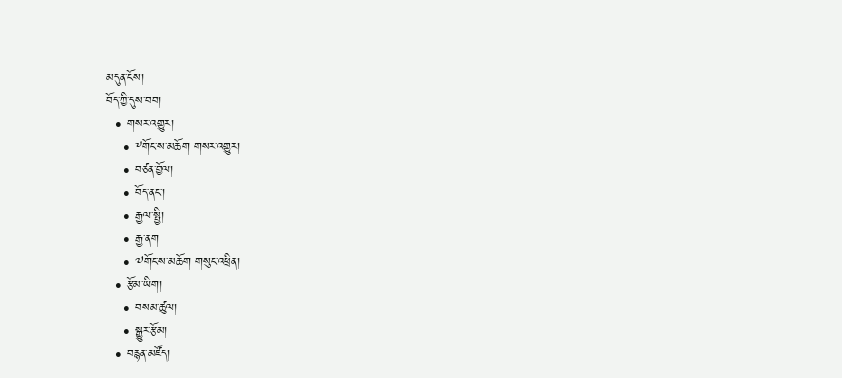མདུན་ངོས།
བོད་ཀྱི་དུས་བབ།
  • གསར་འགྱུར།
    • ༸གོང་ས་མཆོག གསར་འགྱུར།
    • བཙན་བྱོལ།
    • བོད་ནང་།
    • རྒྱལ་སྤྱི།
    • རྒྱ་ནག
    • ༧གོང་ས་མཆོག གསུང་འཕྲིན།
  • རྩོམ་ཡིག།
    • བསམ་ཚུལ།
    • སྒྱུར་རྩོམ།
  • བརྙན་མཛོད།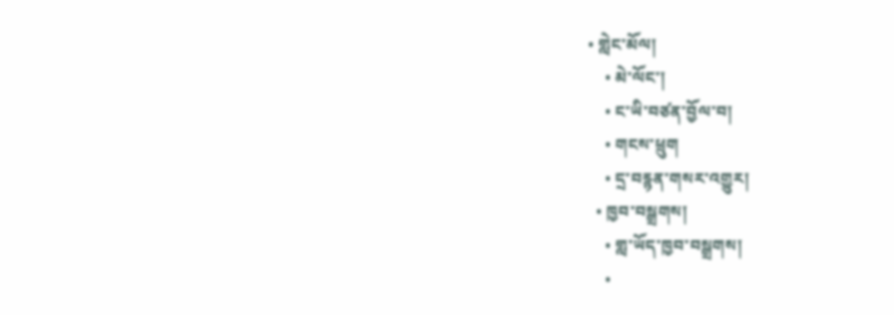• གླེང་མོལ།
    • མེ་ལོང་།
    • ང་ཡི་བཙན་བྱོལ་བ།
    • གངས་ཕྲུག
    • དྲ་བརྙན་གསར་འགྱུར།
  • ཁྱབ་བསྒྲགས།
    • གླ་ཡོད་ཁྱབ་བསྒྲགས།
    •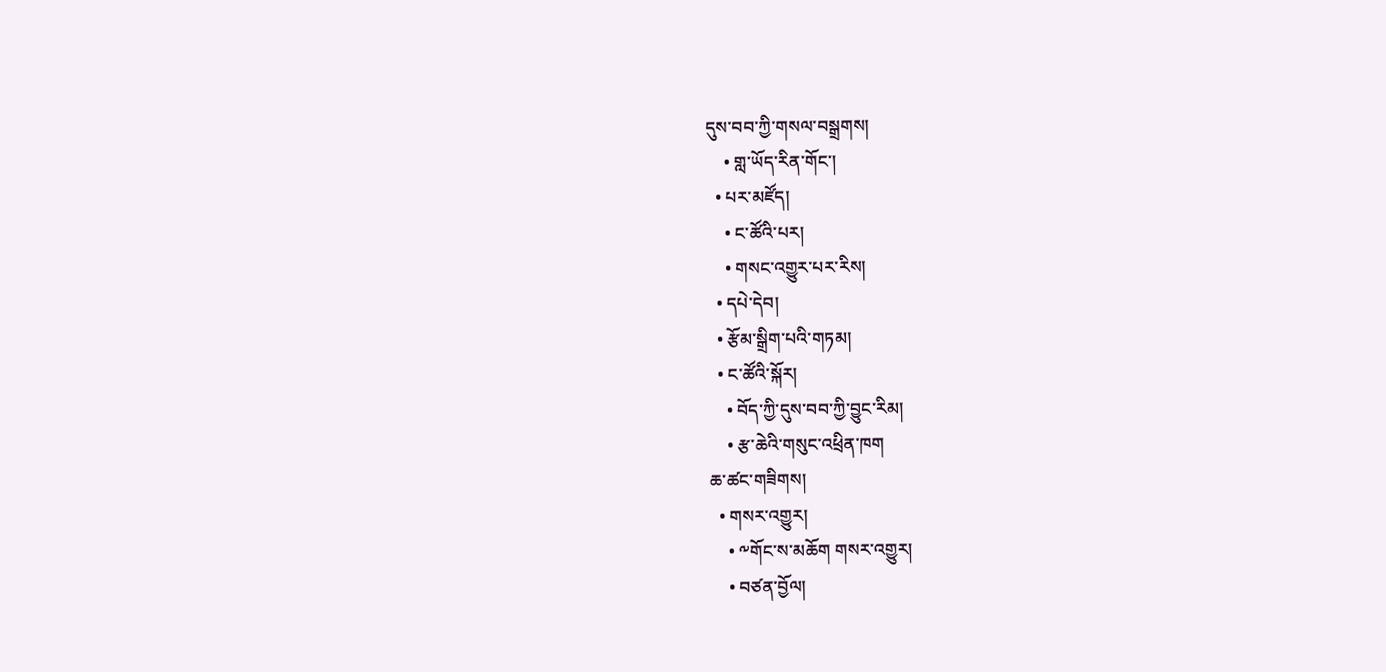དུས་བབ་ཀྱི་གསལ་བསྒྲགས།
    • གླ་ཡོད་རིན་གོང་།
  • པར་མཛོད།
    • ང་ཚོའི་པར།
    • གསང་འགྱུར་པར་རིས།
  • དཔེ་དེབ།
  • རྩོམ་སྒྲིག་པའི་གཏམ།
  • ང་ཚོའི་སྐོར།
    • བོད་ཀྱི་དུས་བབ་ཀྱི་བྱུང་རིམ།
    • རྩ་ཆེའི་གསུང་འཕྲིན་ཁག
ཆ་ཚང་གཟིགས།
  • གསར་འགྱུར།
    • ༸གོང་ས་མཆོག གསར་འགྱུར།
    • བཙན་བྱོལ།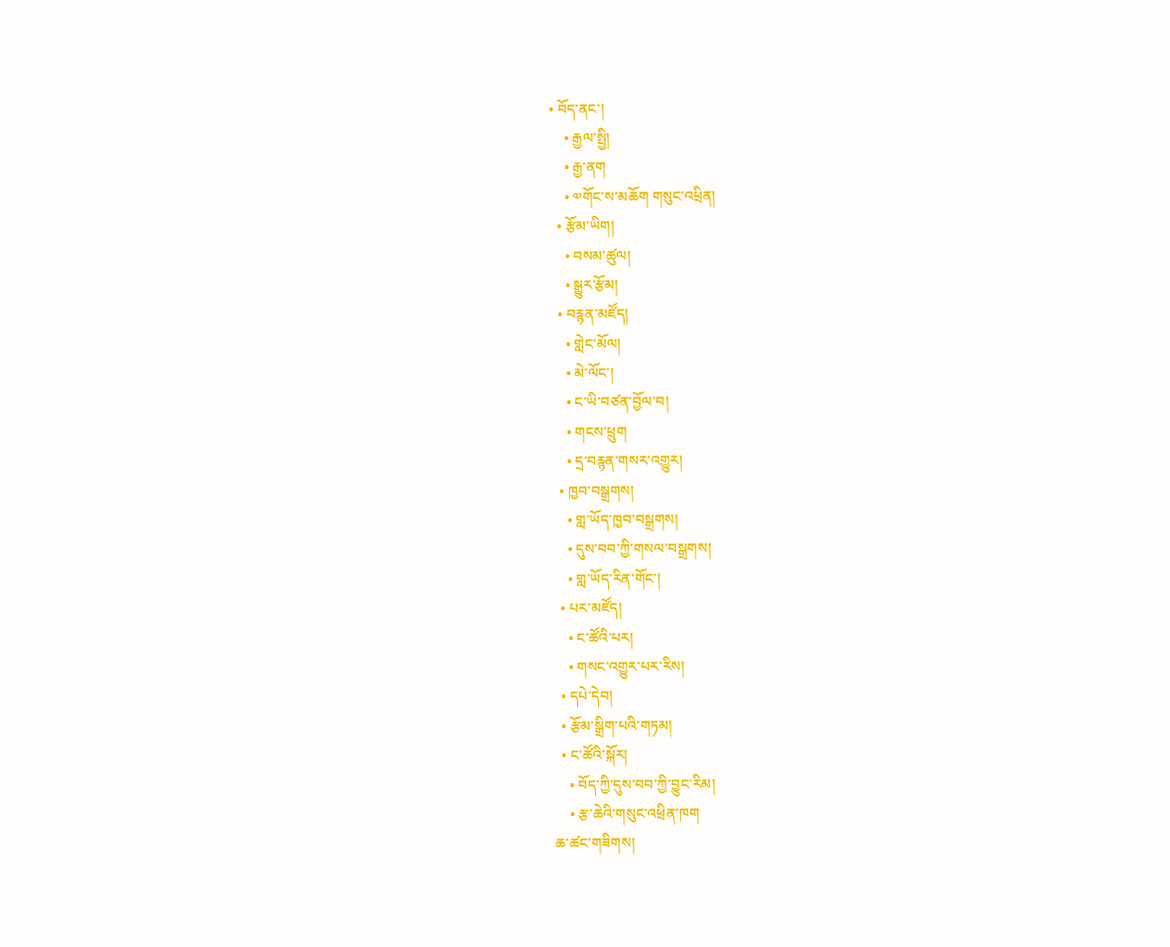• བོད་ནང་།
    • རྒྱལ་སྤྱི།
    • རྒྱ་ནག
    • ༧གོང་ས་མཆོག གསུང་འཕྲིན།
  • རྩོམ་ཡིག།
    • བསམ་ཚུལ།
    • སྒྱུར་རྩོམ།
  • བརྙན་མཛོད།
    • གླེང་མོལ།
    • མེ་ལོང་།
    • ང་ཡི་བཙན་བྱོལ་བ།
    • གངས་ཕྲུག
    • དྲ་བརྙན་གསར་འགྱུར།
  • ཁྱབ་བསྒྲགས།
    • གླ་ཡོད་ཁྱབ་བསྒྲགས།
    • དུས་བབ་ཀྱི་གསལ་བསྒྲགས།
    • གླ་ཡོད་རིན་གོང་།
  • པར་མཛོད།
    • ང་ཚོའི་པར།
    • གསང་འགྱུར་པར་རིས།
  • དཔེ་དེབ།
  • རྩོམ་སྒྲིག་པའི་གཏམ།
  • ང་ཚོའི་སྐོར།
    • བོད་ཀྱི་དུས་བབ་ཀྱི་བྱུང་རིམ།
    • རྩ་ཆེའི་གསུང་འཕྲིན་ཁག
ཆ་ཚང་གཟིགས།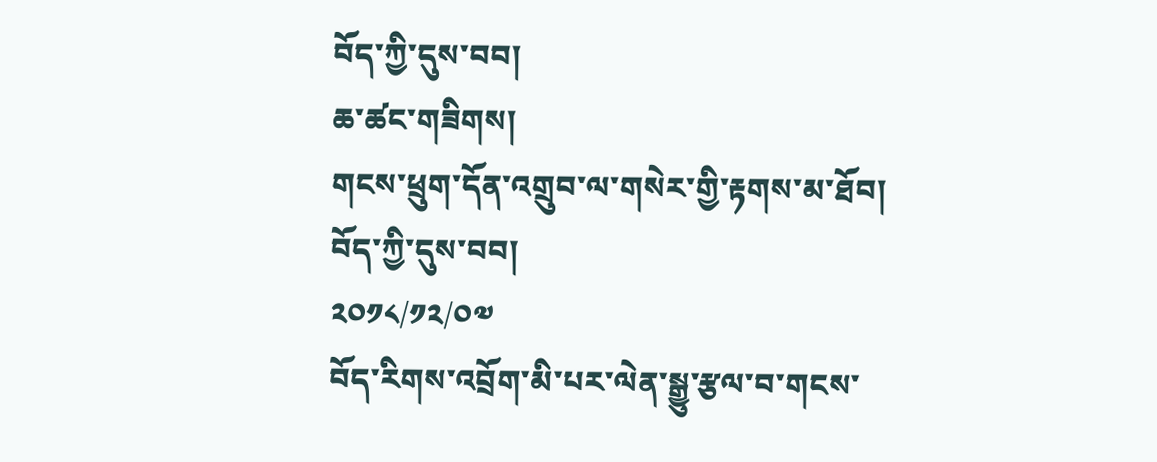བོད་ཀྱི་དུས་བབ།
ཆ་ཚང་གཟིགས།
གངས་ཕྲུག་དོན་འགྲུབ་ལ་གསེར་གྱི་རྟགས་མ་ཐོབ།
བོད་ཀྱི་དུས་བབ།
༢༠༡༨/༡༢/༠༧
བོད་རིགས་འབྲོག་མི་པར་ལེན་སྒྱུ་རྩལ་བ་གངས་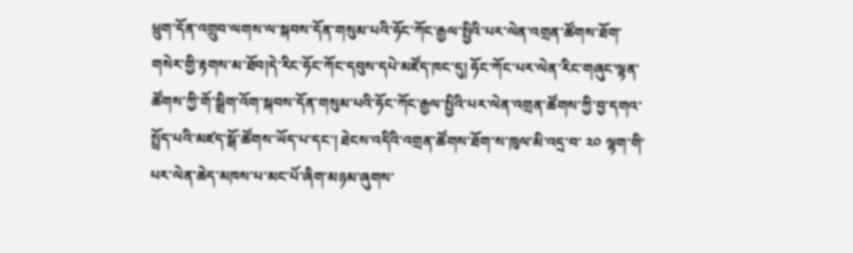ཕྲུག་དོན་འགྲུབ་ལགས་ལ་སྐབས་དོན་གསུམ་པའི་ཧོང་ཀོང་རྒྱལ་སྤྱིའི་པར་ལེན་འགྲན་ཚོགས་ཐོག་གསེར་གྱི་རྟགས་མ་ཐོབ།དེ་རིང་ཧོང་ཀོང་དབུས་དཔེ་མཛོད་ཁང་དུ། ཧོང་ཀོང་པར་ལེན་རིང་གཞུང་ལྷན་ཚོགས་ཀྱི་གོ་སྒྲིག་འོག་སྐབས་དོན་གསུམ་པའི་ཧོང་ཀོང་རྒྱལ་སྤྱིའི་པར་ལེན་འགྲན་ཚོགས་ཀྱི་བྱ་དགའ་སྤྲོད་པའི་མཛད་སྒོ་ཚོགས་ཡོད་པ་དང་། ཐེངས་འདིའི་འགྲན་ཚོགས་ཐོག་ས་ཁུལ་མི་འདྲ་བ་ ༢༠ ལྷག་གི་པར་ལེན་ཆེད་མཁས་པ་མང་པོ་ཞིག་མཉམ་ཞུགས་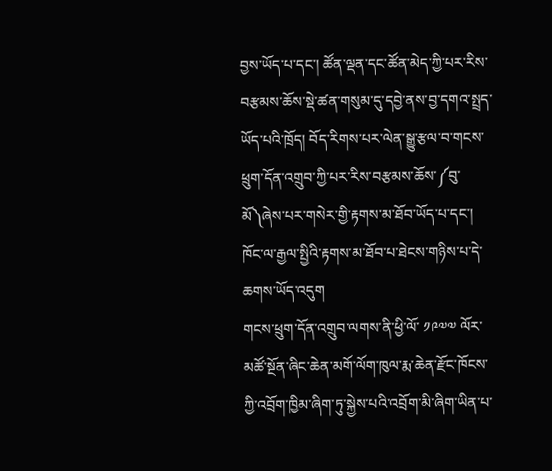བྱས་ཡོད་པ་དང་། ཚོན་ལྡན་དང་ཚོན་མེད་ཀྱི་པར་རིས་བརྩམས་ཆོས་སྡེ་ཚན་གསུམ་དུ་དབྱེ་ནས་བྱ་དགའ་སྤྲད་ཡོད་པའི་ཁྲོད། བོད་རིགས་པར་ལེན་སྒྱུ་རྩལ་བ་གངས་ཕྲུག་དོན་འགྲུབ་ཀྱི་པར་རིས་བརྩམས་ཆོས་༼བུ་མོ༽ཞེས་པར་གསེར་གྱི་རྟགས་མ་ཐོབ་ཡོད་པ་དང་། ཁོང་ལ་རྒྱལ་སྤྱིའི་རྟགས་མ་ཐོབ་པ་ཐེངས་གཉིས་པ་དེ་ཆགས་ཡོད་འདུག
གངས་ཕྲུག་དོན་འགྲུབ་ལགས་ནི་ཕྱི་ལོ་ ༡༩༧༧ ལོར་མཚོ་སྔོན་ཞིང་ཆེན་མགོ་ལོག་ཁུལ་རྨ་ཆེན་རྫོང་ཁོངས་ཀྱི་འབྲོག་ཁྱིམ་ཞིག་ཏུ་སྐྱེས་པའི་འབྲོག་མི་ཞིག་ཡིན་པ་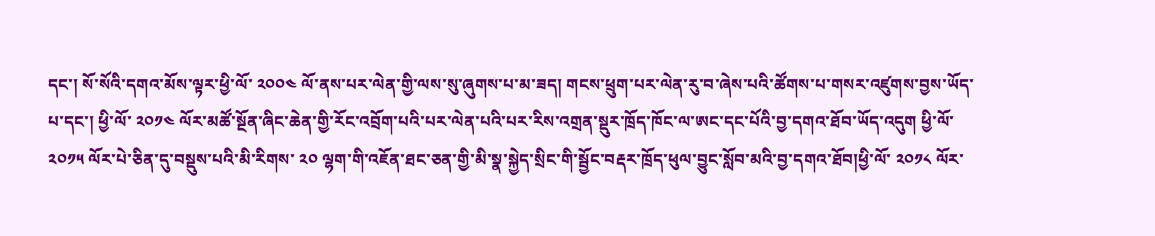དང་། སོ་སོའི་དགའ་མོས་ལྟར་ཕྱི་ལོ་ ༢༠༠༤ ལོ་ནས་པར་ལེན་གྱི་ལས་སུ་ཞུགས་པ་མ་ཟད། གངས་ཕྲུག་པར་ལེན་རུ་བ་ཞེས་པའི་ཚོགས་པ་གསར་འཛུགས་བྱས་ཡོད་པ་དང་། ཕྱི་ལོ་ ༢༠༡༤ ལོར་མཚོ་སྔོན་ཞིང་ཆེན་གྱི་རོང་འབྲོག་པའི་པར་ལེན་པའི་པར་རིས་འགྲན་སྡུར་ཁྲོད་ཁོང་ལ་ཨང་དང་པོའི་བྱ་དགའ་ཐོབ་ཡོད་འདུག ཕྱི་ལོ་ ༢༠༡༥ ལོར་པེ་ཅིན་དུ་བསྡུས་པའི་མི་རིགས་ ༢༠ ལྷག་གི་འཇོན་ཐང་ཅན་གྱི་མི་སྣ་སྐྱེད་སྲིང་གི་སྦྱོང་བརྡར་ཁྲོད་ཕུལ་བྱུང་སློབ་མའི་བྱ་དགའ་ཐོབ།ཕྱི་ལོ་ ༢༠༡༨ ལོར་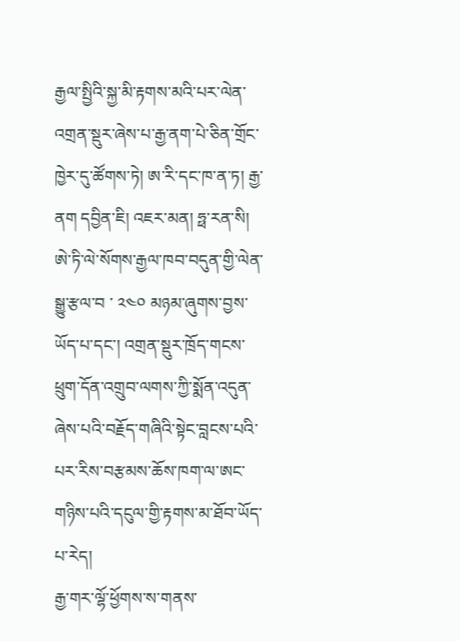རྒྱལ་སྤྱིའི་སྐྱ་མི་རྟགས་མའི་པར་ལེན་འགྲན་སྡུར་ཞེས་པ་རྒྱ་ནག་པེ་ཅིན་གྲོང་ཁྱེར་དུ་ཚོགས་ཏེ། ཨ་རི་དང་ཁ་ན་ཏ། རྒྱ་ནག དབྱིན་ཇི། འཇར་མན། ཧྥ་རན་སི། ཨེ་ཏི་ལེ་སོགས་རྒྱལ་ཁབ་བདུན་གྱི་ལེན་སྒྱུ་རྩལ་བ ་ ༢༤༠ མཉམ་ཞུགས་བྱས་ཡོད་པ་དང་། འགྲན་སྡུར་ཁྲོད་གངས་ཕྲུག་དོན་འགྲུབ་ལགས་ཀྱི་སྨོན་འདུན་ཞེས་པའི་བརྗོད་གཞིའི་སྟེང་བླངས་པའི་པར་རིས་བརྩམས་ཆོས་ཁག་ལ་ཨང་གཉིས་པའི་དངུལ་གྱི་རྟགས་མ་ཐོབ་ཡོད་པ་རེད།
རྒྱ་གར་ལྷོ་ཕྱོགས་ས་གནས་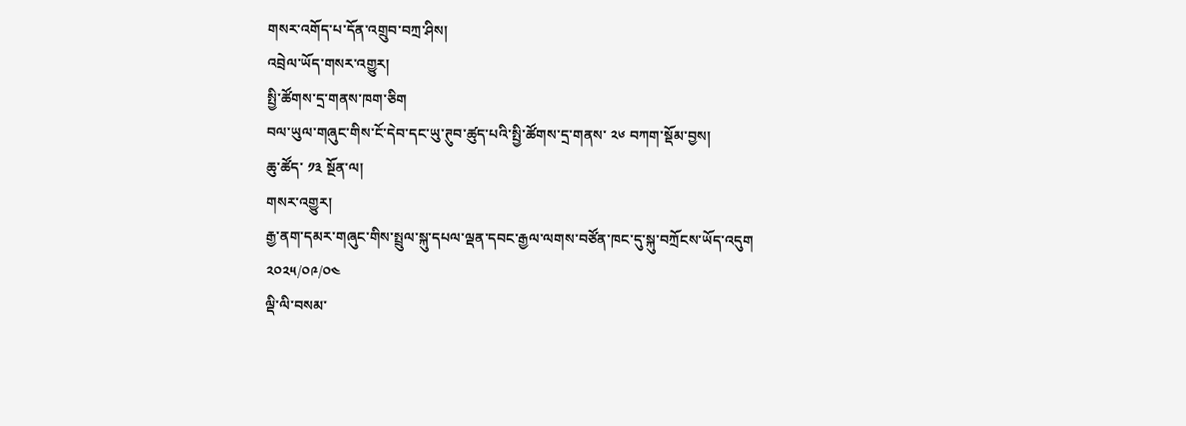གསར་འགོད་པ་དོན་འགྲུབ་བཀྲ་ཤིས།
འབྲེལ་ཡོད་གསར་འགྱུར།
སྤྱི་ཚོགས་དྲ་གནས་ཁག་ཅིག
བལ་ཡུལ་གཞུང་གིས་ངོ་དེབ་དང་ཡུ་ཊུབ་ཚུད་པའི་སྤྱི་ཚོགས་དྲ་གནས་ ༢༦ བཀག་སྡོམ་བྱས།
ཆུ་ཚོད་ ༡༣ སྔོན་ལ།
གསར་འགྱུར།
རྒྱ་ནག་དམར་གཞུང་གིས་སྤྲུལ་སྐུ་དཔལ་ལྡན་དབང་རྒྱལ་ལགས་བཙོན་ཁང་དུ་སྐུ་བཀྲོངས་ཡོད་འདུག
༢༠༢༥/༠༩/༠༤
ལྡི་ལི་བསམ་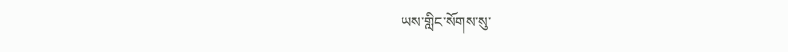ཡས་གླིང་སོགས་སུ་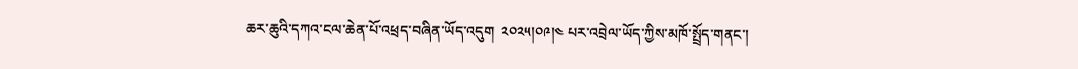ཆར་ཆུའི་དཀའ་ངལ་ཆེན་པོ་འཕྲད་བཞིན་ཡོད་འདུག  ༢༠༢༥།༠༩།༤ པར་འབྲེལ་ཡོད་ཀྱིས་མཁོ་སྤྲོད་གནང་།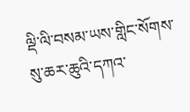ལྡི་ལི་བསམ་ཡས་གླིང་སོགས་སུ་ཆར་ཆུའི་དཀའ་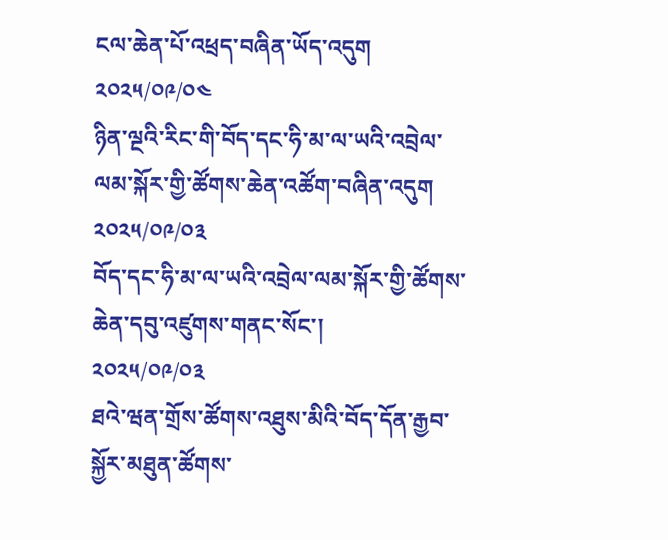ངལ་ཆེན་པོ་འཕྲད་བཞིན་ཡོད་འདུག
༢༠༢༥/༠༩/༠༤
ཉིན་ལྔའི་རིང་གི་བོད་དང་ཧི་མ་ལ་ཡའི་འབྲེལ་ལམ་སྐོར་གྱི་ཚོགས་ཆེན་འཚོག་བཞིན་འདུག
༢༠༢༥/༠༩/༠༣
བོད་དང་ཧི་མ་ལ་ཡའི་འབྲེལ་ལམ་སྐོར་གྱི་ཚོགས་ཆེན་དབུ་འཛུགས་གནང་སོང་།
༢༠༢༥/༠༩/༠༣
ཐའེ་ཝན་གྲོས་ཚོགས་འཐུས་མིའི་བོད་དོན་རྒྱབ་སྐྱོར་མཐུན་ཚོགས་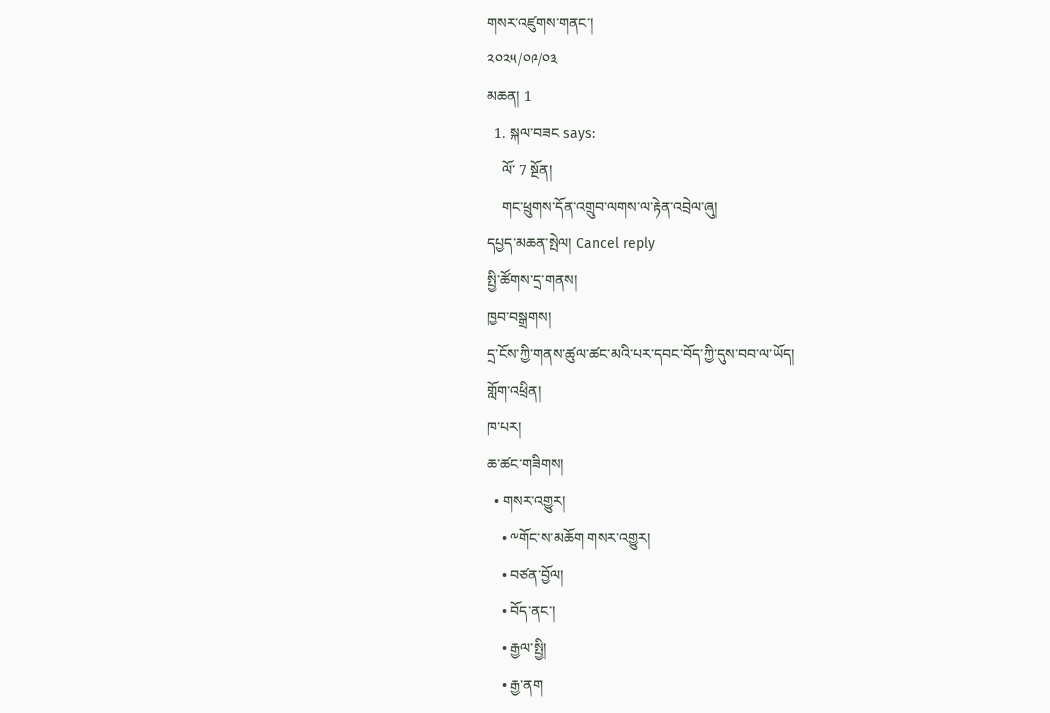གསར་འཛུགས་གནང་།
༢༠༢༥/༠༩/༠༣
མཆན། 1
  1. སྐལ་བཟང says:
    ལོ་ 7 སྔོན།
    གང་ཕྲུགས་དོན་འགྲུབ་ལགས་ལ་རྟེན་འབྲེལ་ཞུ།
དཔྱད་མཆན་སྤེལ། Cancel reply
སྤྱི་ཚོགས་དྲ་གནས།
ཁྱབ་བསྒྲགས།
དྲ་ངོས་ཀྱི་གནས་ཚུལ་ཚང་མའི་པར་དབང་བོད་ཀྱི་དུས་བབ་ལ་ཡོད།
གློག་འཕྲིན།
ཁ་པར།
ཆ་ཚང་གཟིགས།
  • གསར་འགྱུར།
    • ༸གོང་ས་མཆོག གསར་འགྱུར།
    • བཙན་བྱོལ།
    • བོད་ནང་།
    • རྒྱལ་སྤྱི།
    • རྒྱ་ནག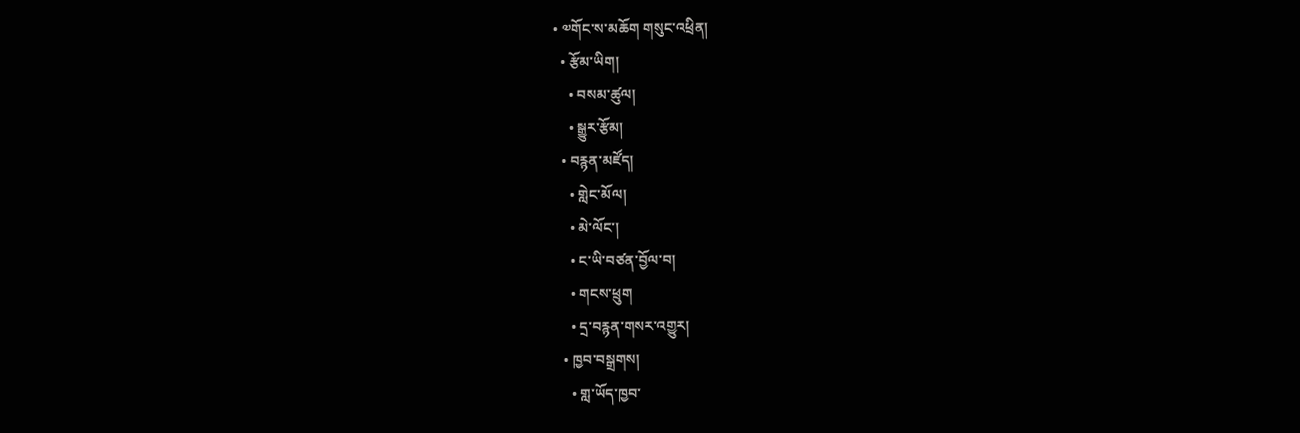• ༧གོང་ས་མཆོག གསུང་འཕྲིན།
  • རྩོམ་ཡིག།
    • བསམ་ཚུལ།
    • སྒྱུར་རྩོམ།
  • བརྙན་མཛོད།
    • གླེང་མོལ།
    • མེ་ལོང་།
    • ང་ཡི་བཙན་བྱོལ་བ།
    • གངས་ཕྲུག
    • དྲ་བརྙན་གསར་འགྱུར།
  • ཁྱབ་བསྒྲགས།
    • གླ་ཡོད་ཁྱབ་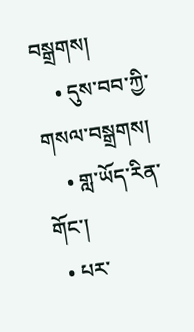བསྒྲགས།
    • དུས་བབ་ཀྱི་གསལ་བསྒྲགས།
    • གླ་ཡོད་རིན་གོང་།
  • པར་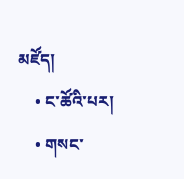མཛོད།
    • ང་ཚོའི་པར།
    • གསང་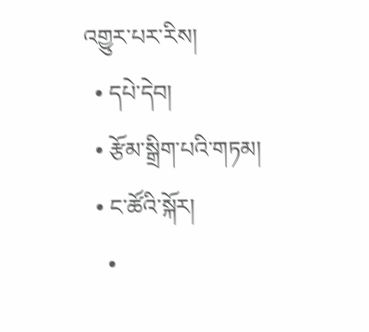འགྱུར་པར་རིས།
  • དཔེ་དེབ།
  • རྩོམ་སྒྲིག་པའི་གཏམ།
  • ང་ཚོའི་སྐོར།
    •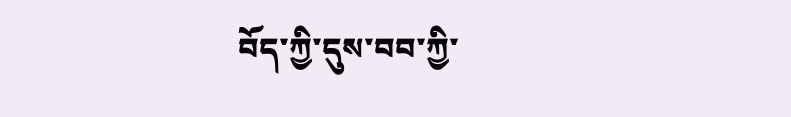བོད་ཀྱི་དུས་བབ་ཀྱི་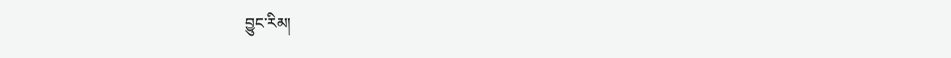བྱུང་རིམ།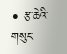• རྩ་ཆེའི་གསུང་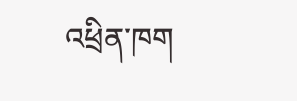འཕྲིན་ཁག